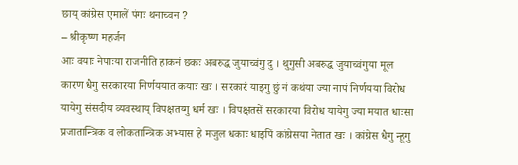छाय् कांग्रेस एमालें पंगः थनाच्वन ?
– श्रीकृष्ण महर्जन
आः वयाः नेपाःया राजनीति हाकनं छकः अबरुद्ध जुयाच्वंगु दु । थुगुसी अबरुद्ध जुयाच्वंगुया मूल कारण धैगु सरकारया निर्णययात कयाः खः । सरकारं याइगु छुं नं कथंया ज्या नापं निर्णयया विरोध यायेगु संसदीय व्यवस्थाय् विपक्षतय्गु धर्म खः । विपक्षतसें सरकारया विरोध यायेगु ज्या मयात धाःसा प्रजातान्त्रिक व लोकतान्त्रिक अभ्यास हे मजुल धकाः धाइपिं कांग्रेसया नेतात खः । कांग्रेस धैगु न्हूगु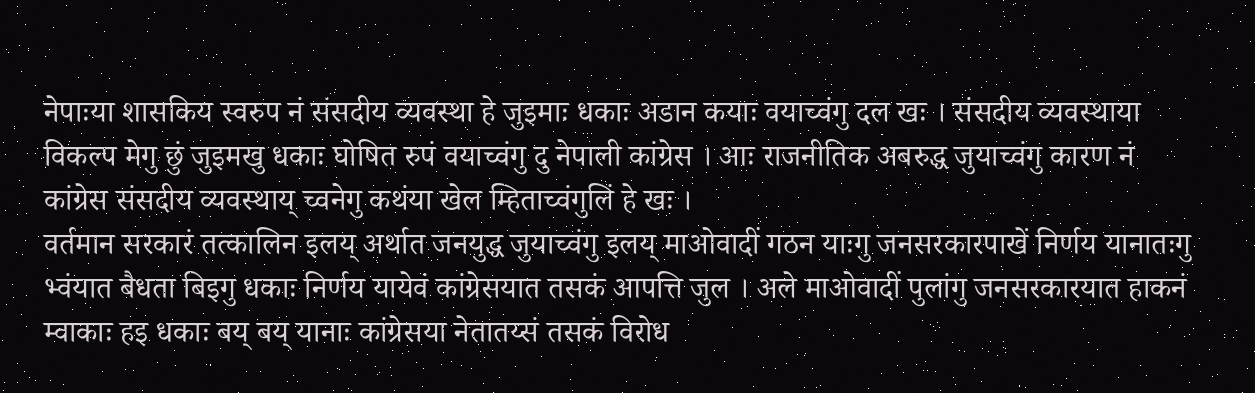नेपाःया शासकिय स्वरुप नं संसदीय व्यवस्था हे जुइमाः धकाः अडान कयाः वयाच्वंगु दल खः । संसदीय व्यवस्थाया विकल्प मेगु छुं जुइमखु धकाः घोषित रुपं वयाच्वंगु दु नेपाली कांग्रेस । आः राजनीतिक अबरुद्ध जुयाच्वंगु कारण नं कांग्रेस संसदीय व्यवस्थाय् च्वनेगु कथंया खेल म्हिताच्वंगुलिं हे खः ।
वर्तमान सरकारं तत्कालिन इलय् अर्थात जनयुद्ध जुयाच्वंगु इलय् माओवादीं गठन याःगु जनसरकारपाखें निर्णय यानातःगु भ्वंयात बैधता बिइगु धकाः निर्णय यायेवं कांग्रेसयात तसकं आपत्ति जुल । अले माओवादीं पुलांगु जनसरकारयात हाकनं म्वाकाः हइ धकाः बय् बय् यानाः कांग्रेसया नेतातय्सं तसकं विरोध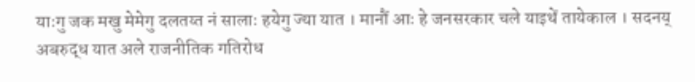याःगु जक मखु मेमेगु दलतय्त नं सालाः हयेगु ज्या यात । मानौं आः हे जनसरकार चले याइथें तायेकाल । सदनय् अबरुद्ध यात अले राजनीतिक गतिरोध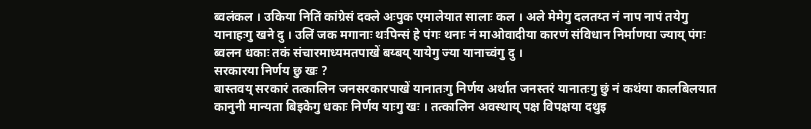ब्वलंकल । उकिया नितिं कांग्रेसं दक्ले अःपुक एमालेयात सालाः कल । अले मेमेगु दलतय्त नं नाप नापं तयेगु यानाहःगु खने दु । उलिं जक मगानाः थःपिन्सं हे पंगः थनाः नं माओवादीया कारणं संविधान निर्माणया ज्याय् पंगः ब्वलन धकाः तकं संचारमाध्यमतपाखें बय्बय् यायेगु ज्या यानाच्वंगु दु ।
सरकारया निर्णय छु खः ?
बास्तवय् सरकारं तत्कालिन जनसरकारपाखें यानातःगु निर्णय अर्थात जनस्तरं यानातःगु छुं नं कथंया कालबिलयात कानुनी मान्यता बिइकेगु धकाः निर्णय याःगु खः । तत्कालिन अवस्थाय् पक्ष विपक्षया दथुइ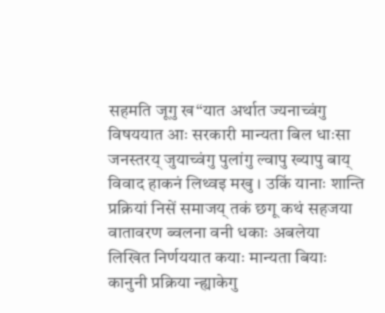सहमति जूगु ख“यात अर्थात ज्यनाच्वंगु विषययात आः सरकारी मान्यता बिल धाःसा जनस्तरय् जुयाच्वंगु पुलांगु ल्वापु ख्यापु बाय् विवाद हाकनं लिथ्वइ मखु । उकिं यानाः शान्ति प्रक्रियां निसें समाजय् तकं छगू कथं सहजया वातावरण ब्वलना वनी धकाः अबलेया लिखित निर्णययात कयाः मान्यता बियाः कानुनी प्रक्रिया न्ह्याकेगु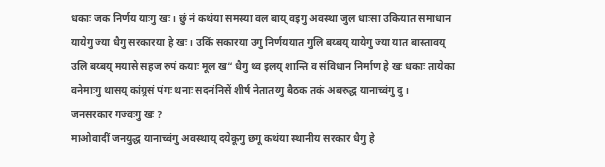धकाः जक निर्णय याःगु खः । छुं नं कथंया समस्या वल बाय् वइगु अवस्था जुल धाःसा उकियात समाधान यायेगु ज्या धैगु सरकारया हे खः । उकिं सकारया उगु निर्णययात गुलि बय्बय् यायेगु ज्या यात बास्तावय् उलि बय्बय् मयासे सहज रुपं कयाः मूल ख“ धैगु थ्व इलय् शान्ति व संविधान निर्माण हे खः धकाः तायेका वनेमाःगु थासय् कांग्र्रसं पंगः थनाः सदनंनिसें शीर्ष नेतातय्गु बैठक तकं अबरुद्ध यानाच्वंगु दु ।
जनसरकार गज्वःगु खः ?
माओवादीं जनयुद्ध यानाच्वंगु अवस्थाय् दयेकूगु छगू कथंया स्थानीय सरकार धैगु हे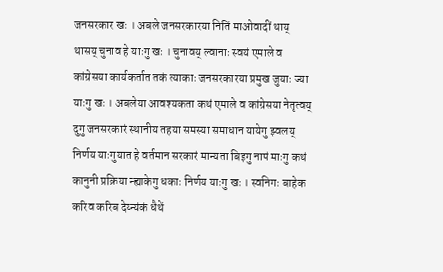जनसरकार खः । अबले जनसरकारया नितिं माओवादीं थाय् थासय् चुनाव हे याःगु खः । चुनावय् ल्वानाः स्वयं एमाले व कांग्रेसया कार्यकर्तात तकं त्याकाः जनसरकारया प्रमुख जुयाः ज्या याःगु खः । अबलेया आवश्यकता कथं एमाले व कांग्रेसया नेतृत्वय् दुगु जनसरकारं स्थानीय तहया समस्या समाधान यायेगु झ्वलय् निर्णय याःगुयात हे वर्तमान सरकारं मान्यता बिइगु नापं माःगु कथं कानुनी प्रक्रिया न्ह्याकेगु धकाः निर्णय याःगु खः । स्वनिगः बाहेक करिव करिब देय्न्यंकं धैथें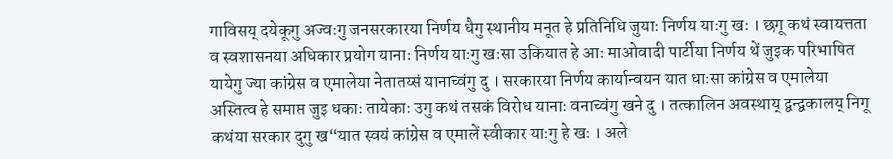गाविसय् दयेकूगु अज्वःगु जनसरकारया निर्णय धैगु स्थानीय मनूत हे प्रतिनिधि जुयाः निर्णय याःगु खः । छगू कथं स्वायत्तता व स्वशासनया अधिकार प्रयोग यानाः निर्णय याःगु खःसा उकियात हे आः माओवादी पार्टीया निर्णय थें जुइक परिभाषित यायेगु ज्या कांग्रेस व एमालेया नेतातय्सं यानाच्वंगु दु । सरकारया निर्णय कार्यान्वयन यात धाःसा कांग्रेस व एमालेया अस्तित्व हे समाप्त जुइ धकाः तायेकाः उगु कथं तसकं विरोध यानाः वनाच्वंगु खने दु । तत्कालिन अवस्थाय् द्वन्द्वकालय् निगू कथंया सरकार दुगु ख“यात स्वयं कांग्रेस व एमालें स्वीकार याःगु हे खः । अले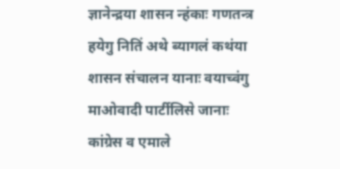ज्ञानेन्द्रया शासन न्हंकाः गणतन्त्र हयेगु नितिं अथे ब्यागलं कथंया शासन संचालन यानाः वयाच्वंगु माओवादी पार्टीलिसे जानाः कांग्रेस व एमाले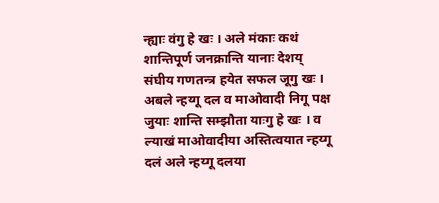न्ह्याः वंगु हे खः । अले मंकाः कथं शान्तिपूर्ण जनक्रान्ति यानाः देशय् संघीय गणतन्त्र हयेत सफल जूगु खः । अबले न्हय्गू दल व माओवादी निगू पक्ष जुयाः शान्ति सम्झौता याःगु हे खः । व ल्याखं माओवादीया अस्तित्वयात न्हय्गू दलं अले न्हय्गू दलया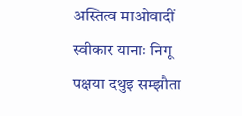अस्तित्व माओवादीं स्वीकार यानाः निगू पक्षया दथुइ सम्झौता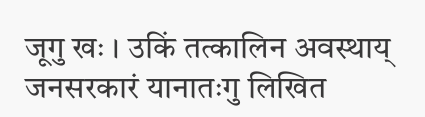जूगु खः । उकिं तत्कालिन अवस्थाय् जनसरकारं यानातःगु लिखित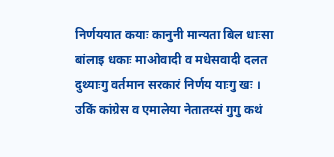निर्णययात कयाः कानुनी मान्यता बिल धाःसा बांलाइ धकाः माओवादी व मधेसवादी दलत दुथ्याःगु वर्तमान सरकारं निर्णय याःगु खः । उकिं कांग्रेस व एमालेया नेतातय्सं गुगु कथं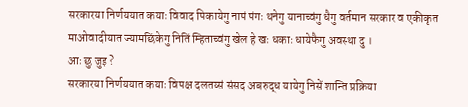सरकारया निर्णययात कयाः विवाद पिकायेगु नापं पंगः थनेगु यानाच्वंगु धैगु वर्तमान सरकार व एकीकृत माओवादीयात ज्यामछिंकेगु नितिं म्हिताच्वंगु खेल हे खः धकाः धायेफैगु अवस्था दु ।
आः छु जुइ ?
सरकारया निर्णययात कयाः विपक्ष दलतय्सं संसद अबरुद्ध यायेगु निसें शान्ति प्रक्रिया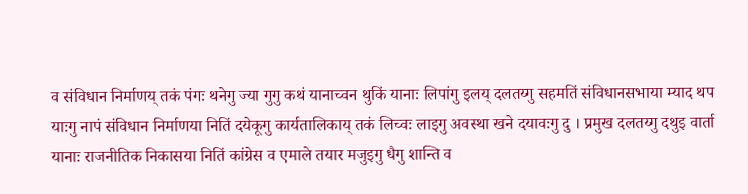व संविधान निर्माणय् तकं पंगः थनेगु ज्या गुगु कथं यानाच्वन थुकिं यानाः लिपांगु इलय् दलतय्गु सहमतिं संविधानसभाया म्याद थप याःगु नापं संविधान निर्माणया नितिं दयेकूगु कार्यतालिकाय् तकं लिच्वः लाइगु अवस्था खने दयावःगु दु । प्रमुख दलतय्गु दथुइ वार्ता यानाः राजनीतिक निकासया नितिं कांग्रेस व एमाले तयार मजुइगु धैगु शान्ति व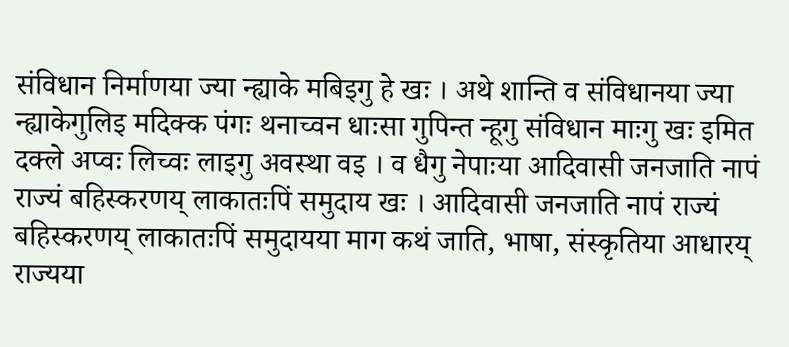संविधान निर्माणया ज्या न्ह्याके मबिइगु हे खः । अथे शान्ति व संविधानया ज्या न्ह्याकेगुलिइ मदिक्क पंगः थनाच्वन धाःसा गुपिन्त न्हूगु संविधान माःगु खः इमित दक्ले अप्वः लिच्वः लाइगु अवस्था वइ । व धैगु नेपाःया आदिवासी जनजाति नापं राज्यं बहिस्करणय् लाकातःपिं समुदाय खः । आदिवासी जनजाति नापं राज्यं बहिस्करणय् लाकातःपिं समुदायया माग कथं जाति, भाषा, संस्कृतिया आधारय् राज्यया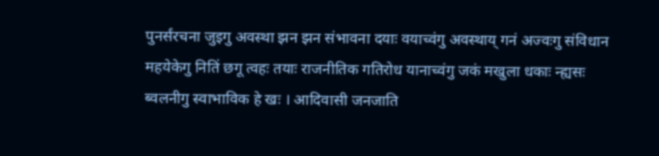पुनर्संरचना जुइगु अवस्था झन झन संभावना दयाः वयाच्वंगु अवस्थाय् गनं अज्वःगु संविधान महयेकेगु नितिं छगू त्वहः तयाः राजनीतिक गतिरोध यानाच्वंगु जकं मखुला धकाः न्ह्यसः ब्वलनीगु स्वाभाविक हे खः । आदिवासी जनजाति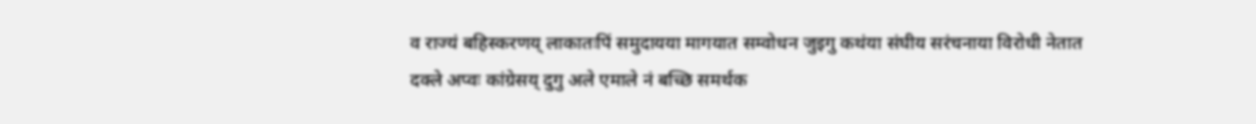व राज्यं बहिस्करणय् लाकातःपिं समुदायया मागयात सम्वोधन जुइगु कथंया संघीय सरंचनाया विरोधी नेतात दक्ले अप्वः कांग्रेसय् दुगु अले एमाले नं बच्छि समर्थक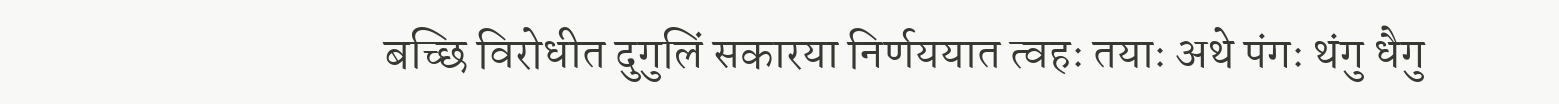बच्छि विरोधीत दुगुलिं सकारया निर्णययात त्वहः तयाः अथे पंगः थंगु धैगु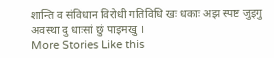शान्ति व संविधान विरोधी गतिविधि खः धकाः अझ स्पष्ट जुइगु अवस्था दु धाःसां छुं पाइमखु ।
More Stories Like this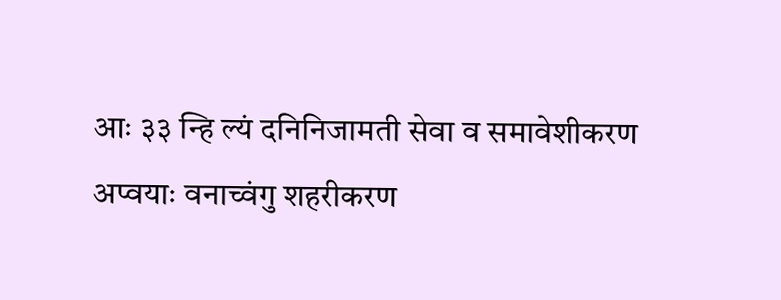आः ३३ न्हि ल्यं दनिनिजामती सेवा व समावेशीकरण
अप्वयाः वनाच्वंगु शहरीकरण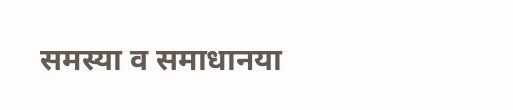समस्या व समाधानया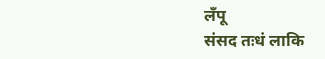लँपू
संसद तःधं लाकि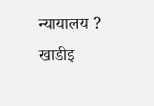न्यायालय ?
खाडीइ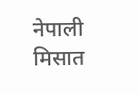नेपाली मिसात